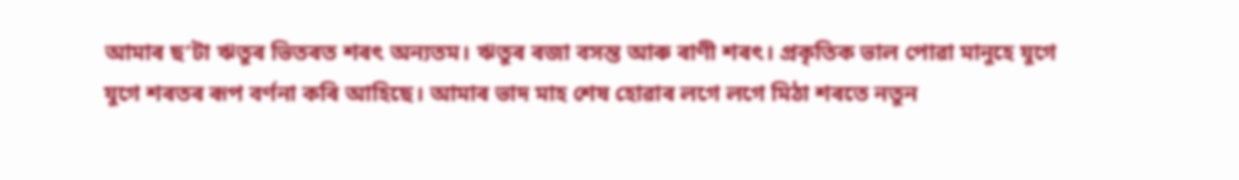আমাৰ ছ’টা ঋতুৰ ভিতৰত শৰৎ অন্যতম। ঋতুৰ ৰজা বসন্ত আৰু ৰাণী শৰৎ। প্রকৃতিক ভাল পোৱা মানুহে যুগে যুগে শৰতৰ ৰূপ বৰ্ণনা কৰি আহিছে। আমাৰ ভাদ মাহ শেষ হোৱাৰ লগে লগে মিঠা শৰতে নতুন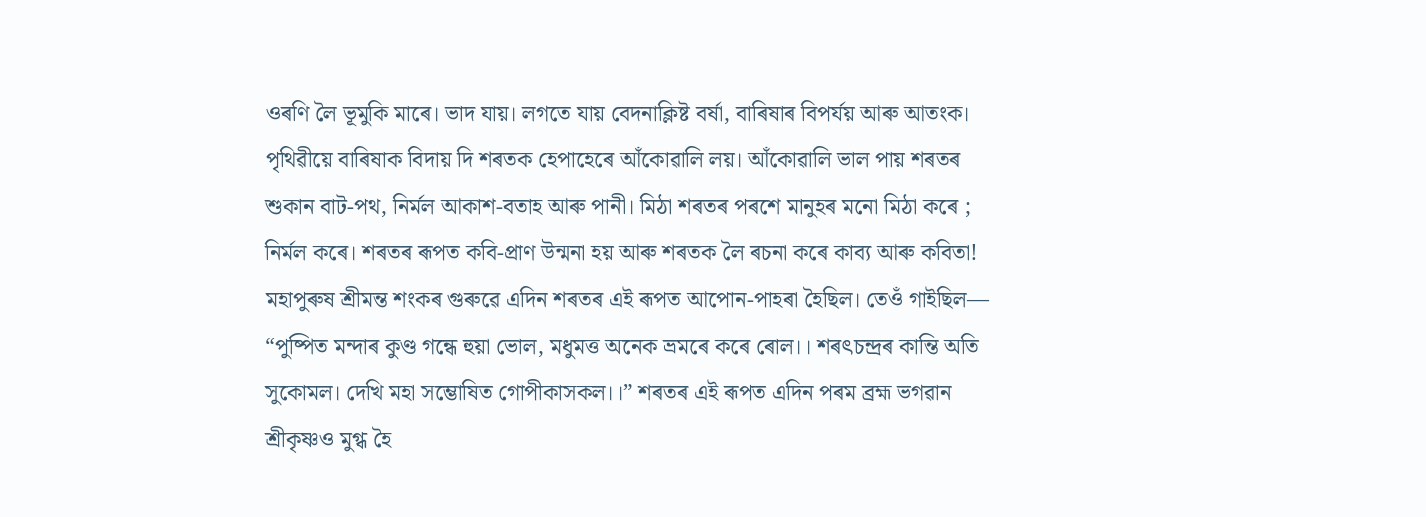ওৰণি লৈ ভূমুকি মাৰে। ভাদ যায়। লগতে যায় বেদনাক্লিষ্ট বর্ষা, বাৰিষাৰ বিপৰ্যয় আৰু আতংক। পৃথিৱীয়ে বাৰিষাক বিদায় দি শৰতক হেপাহেৰে আঁকোৱালি লয়। আঁকোৱালি ভাল পায় শৰতৰ শুকান বাট-পথ, নির্মল আকাশ-বতাহ আৰু পানী। মিঠা শৰতৰ পৰশে মানুহৰ মনো মিঠা কৰে ; নিৰ্মল কৰে। শৰতৰ ৰূপত কবি-প্ৰাণ উন্মনা হয় আৰু শৰতক লৈ ৰচনা কৰে কাব্য আৰু কবিতা! মহাপুৰুষ শ্ৰীমন্ত শংকৰ গুৰুৱে এদিন শৰতৰ এই ৰূপত আপোন-পাহৰা হৈছিল। তেওঁ গাইছিল—
“পুষ্পিত মন্দাৰ কুণ্ড গন্ধে হুয়া ভোল, মধুমত্ত অনেক ভ্ৰমৰে কৰে ৰোল।। শৰৎচন্দ্ৰৰ কান্তি অতি সুকোমল। দেখি মহা সম্ভোষিত গোপীকাসকল।।” শৰতৰ এই ৰূপত এদিন পৰম ব্ৰহ্ম ভগৱান শ্ৰীকৃষ্ণও মুগ্ধ হৈ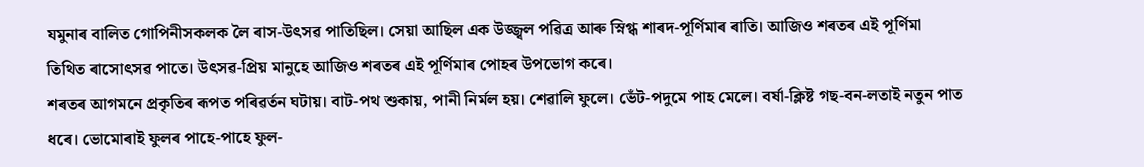যমুনাৰ বালিত গোপিনীসকলক লৈ ৰাস-উৎসৱ পাতিছিল। সেয়া আছিল এক উজ্জ্বল পৱিত্ৰ আৰু স্নিগ্ধ শাৰদ-পূৰ্ণিমাৰ ৰাতি। আজিও শৰতৰ এই পূর্ণিমা তিথিত ৰাসোৎসৱ পাতে। উৎসৱ-প্ৰিয় মানুহে আজিও শৰতৰ এই পূৰ্ণিমাৰ পোহৰ উপভোগ কৰে।
শৰতৰ আগমনে প্ৰকৃতিৰ ৰূপত পৰিৱৰ্তন ঘটায়। বাট-পথ শুকায়, পানী নির্মল হয়। শেৱালি ফুলে। ভেঁট-পদুমে পাহ মেলে। বর্ষা-ক্লিষ্ট গছ-বন-লতাই নতুন পাত ধৰে। ভোমোৰাই ফুলৰ পাহে-পাহে ফুল-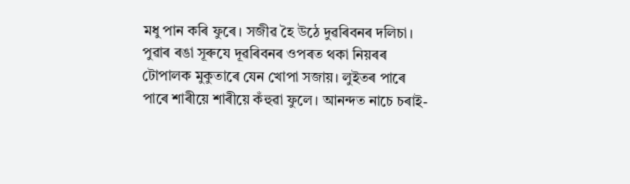মধু পান কৰি ফুৰে। সজীৱ হৈ উঠে দুৱৰিবনৰ দলিচা।
পুৱাৰ ৰঙা সূৰুযে দূৱৰিবনৰ ওপৰত থকা নিয়ৰৰ টোপালক মুকুতাৰে যেন খোপা সজায়। লুইতৰ পাৰে পাৰে শাৰীয়ে শাৰীয়ে কঁহুৱা ফুলে। আনন্দত নাচে চৰাই-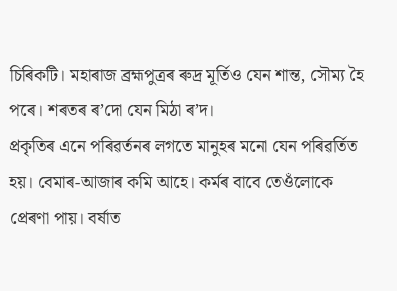চিৰিকটি। মহাৰাজ ব্ৰহ্মপুত্ৰৰ ৰুদ্ৰ মূৰ্তিও যেন শান্ত, সৌম্য হৈ পৰে। শৰতৰ ৰ’দো যেন মিঠা ৰ’দ।
প্ৰকৃতিৰ এনে পৰিৱৰ্তনৰ লগতে মানুহৰ মনো যেন পৰিৱৰ্তিত হয়। বেমাৰ-আজাৰ কমি আহে। কৰ্মৰ বাবে তেওঁলোকে প্ৰেৰণা পায়। বৰ্ষাত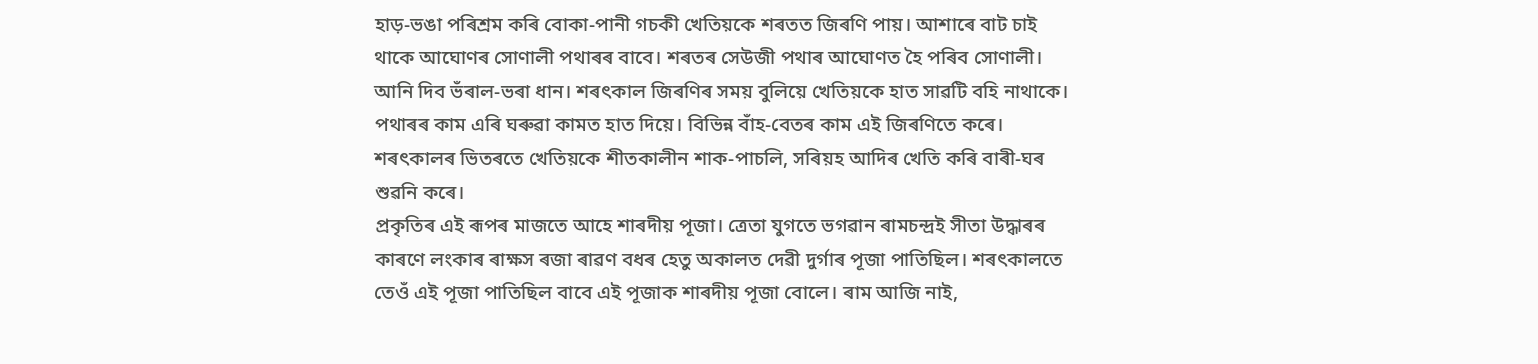হাড়-ভঙা পৰিশ্ৰম কৰি বোকা-পানী গচকী খেতিয়কে শৰতত জিৰণি পায়। আশাৰে বাট চাই থাকে আঘোণৰ সোণালী পথাৰৰ বাবে। শৰতৰ সেউজী পথাৰ আঘোণত হৈ পৰিব সোণালী। আনি দিব ভঁৰাল-ভৰা ধান। শৰৎকাল জিৰণিৰ সময় বুলিয়ে খেতিয়কে হাত সাৱটি বহি নাথাকে। পথাৰৰ কাম এৰি ঘৰুৱা কামত হাত দিয়ে। বিভিন্ন বাঁহ-বেতৰ কাম এই জিৰণিতে কৰে। শৰৎকালৰ ভিতৰতে খেতিয়কে শীতকালীন শাক-পাচলি, সৰিয়হ আদিৰ খেতি কৰি বাৰী-ঘৰ শুৱনি কৰে।
প্ৰকৃতিৰ এই ৰূপৰ মাজতে আহে শাৰদীয় পূজা। ত্রেতা যুগতে ভগৱান ৰামচন্দ্ৰই সীতা উদ্ধাৰৰ কাৰণে লংকাৰ ৰাক্ষস ৰজা ৰাৱণ বধৰ হেতু অকালত দেৱী দুৰ্গাৰ পূজা পাতিছিল। শৰৎকালতে তেওঁ এই পূজা পাতিছিল বাবে এই পূজাক শাৰদীয় পূজা বোলে। ৰাম আজি নাই,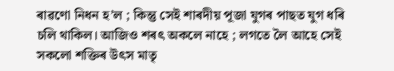ৰাৱণো নিধন হ’ল ; কিন্তু সেই শাৰদীয় পূজা যুগৰ পাছত যুগ ধৰি চলি থাকিল। আজিও শৰৎ অকলে নাহে ; লগতে লৈ আহে সেই সকলো শক্তিৰ উৎস মাতৃ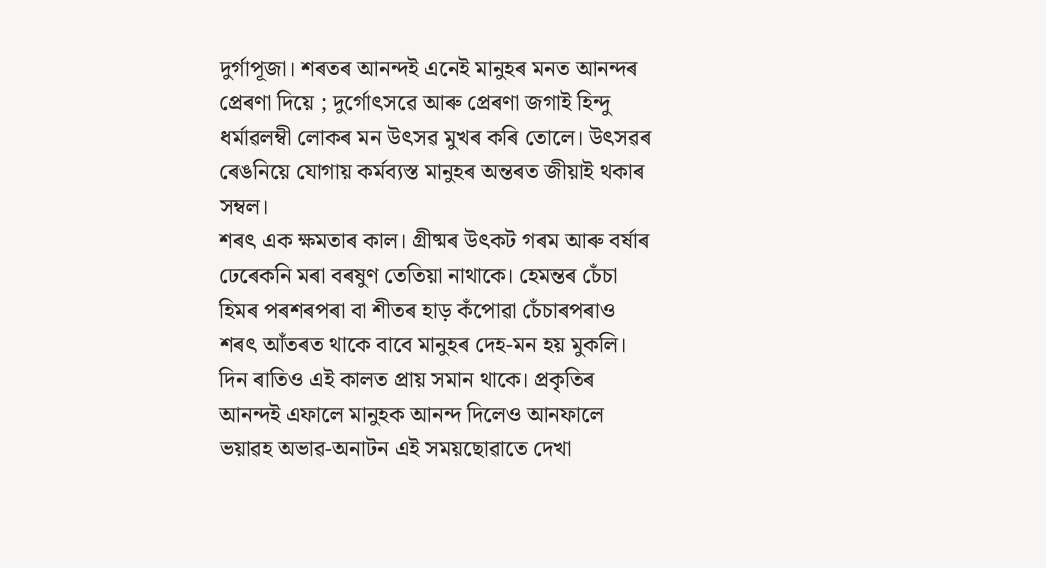দুর্গাপূজা। শৰতৰ আনন্দই এনেই মানুহৰ মনত আনন্দৰ প্ৰেৰণা দিয়ে ; দুর্গোৎসৱে আৰু প্ৰেৰণা জগাই হিন্দু ধৰ্মাৱলম্বী লোকৰ মন উৎসৱ মুখৰ কৰি তোলে। উৎসৱৰ ৰেঙনিয়ে যোগায় কর্মব্যস্ত মানুহৰ অন্তৰত জীয়াই থকাৰ সম্বল।
শৰৎ এক ক্ষমতাৰ কাল। গ্রীষ্মৰ উৎকট গৰম আৰু বৰ্ষাৰ ঢেৰেকনি মৰা বৰষুণ তেতিয়া নাথাকে। হেমন্তৰ চেঁচা হিমৰ পৰশৰপৰা বা শীতৰ হাড় কঁপোৱা চেঁচাৰপৰাও শৰৎ আঁতৰত থাকে বাবে মানুহৰ দেহ-মন হয় মুকলি। দিন ৰাতিও এই কালত প্রায় সমান থাকে। প্ৰকৃতিৰ আনন্দই এফালে মানুহক আনন্দ দিলেও আনফালে ভয়াৱহ অভাৱ-অনাটন এই সময়ছোৱাতে দেখা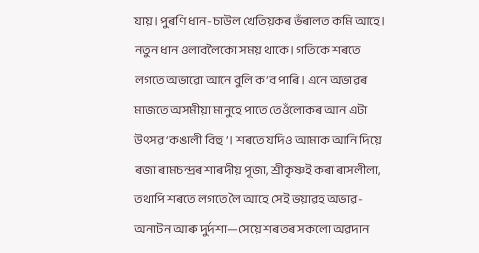যায়। পুৰণি ধান-চাউল খেতিয়কৰ ভঁৰালত কমি আহে। নতুন ধান ওলাবলৈকো সময় থাকে। গতিকে শৰতে লগতে অভাৱো আনে বুলি ক’ব পাৰি। এনে অভাৱৰ মাজতে অসমীয়া মানুহে পাতে তেওঁলোকৰ আন এটা উৎসৱ ‘কঙালী বিহু’। শৰতে যদিও আমাক আনি দিয়ে ৰজা ৰামচন্দ্ৰৰ শাৰদীয় পূজা, শ্ৰীকৃষ্ণই কৰা ৰাসলীলা, তথাপি শৰতে লগতে লৈ আহে সেই ভয়াৱহ অভাৱ-অনাটন আৰু দুৰ্দশা—সেয়ে শৰতৰ সকলো অৱদান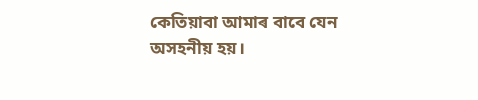কেতিয়াবা আমাৰ বাবে যেন অসহনীয় হয়।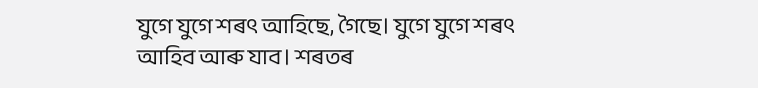যুগে যুগে শৰৎ আহিছে, গৈছে। যুগে যুগে শৰৎ আহিব আৰু যাব। শৰতৰ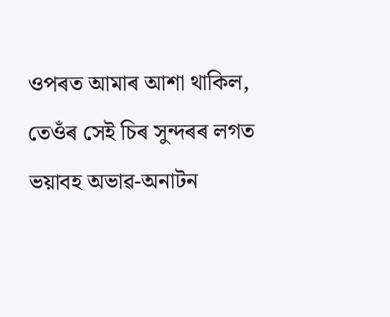ওপৰত আমাৰ আশা থাকিল, তেওঁৰ সেই চিৰ সুন্দৰৰ লগত ভয়াবহ অভাৱ-অনাটন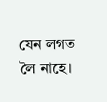যেন লগত লৈ নাহে।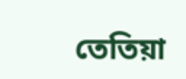তেতিয়া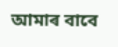আমাৰ বাবে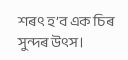শৰৎ হ’ব এক চিৰ সুন্দৰ উৎস।